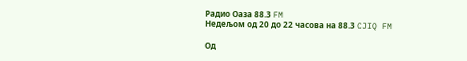Радио Оаза 88.3 FM
Недељом од 20 до 22 часова на 88.3 CJIQ FM

Од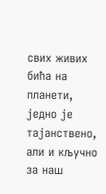свих живих бића на планети, једно је тајaнствено, али и кључно за наш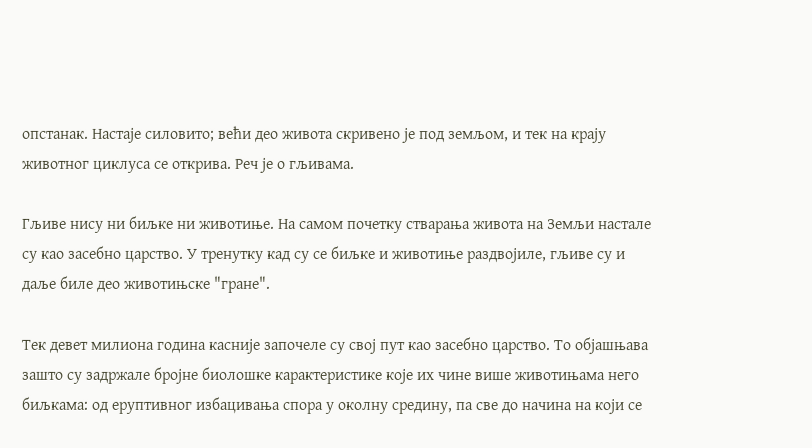опстанак. Настаје силовито; већи део живота скривенo је под земљом, и тек на крају животног циклуса се открива. Реч је о гљивама.

Гљиве нису ни биљке ни животиње. На самом почетку стварања живота на Земљи настале су као засебно царство. У тренутку кад су се биљке и животиње раздвојиле, гљиве су и даље биле део животињске "гране".

Тек девет милиона година касније започеле су свој пут као засебно царство. То објашњава зашто су задржале бројне биолошке карактеристике које их чине више животињама него биљкама: од еруптивног избацивања спора у околну средину, па све до начина на који се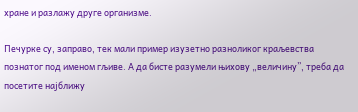хране и разлажу друге организме.

Печурке су, заправо, тек мали пример изузетно разноликог краљевства познатог под именом гљиве. А да бисте разумели њихову „величинуˮ, треба да посетите најближу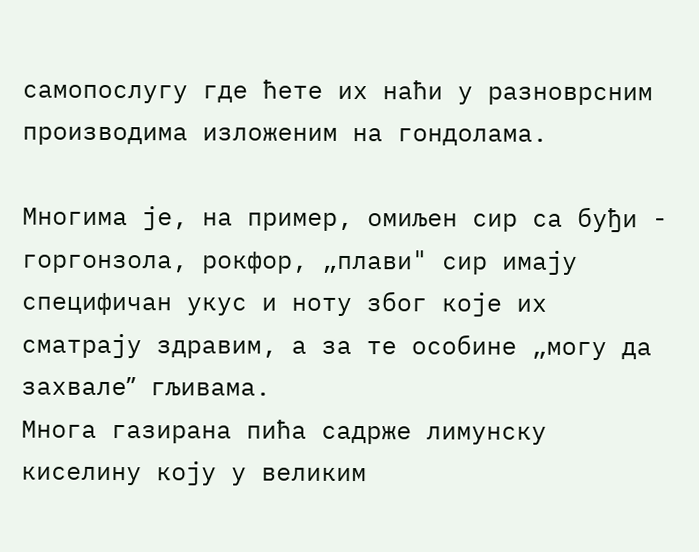самопослугу где ћете их наћи у разноврсним производима изложеним на гондолама.

Многима је, на пример, омиљен сир са буђи - горгонзола, рокфор, „плави" сир имају специфичан укус и ноту због које их сматрају здравим, а за те особине „могу да захвалеˮ гљивама.
Многа газирана пића садрже лимунску киселину коју у великим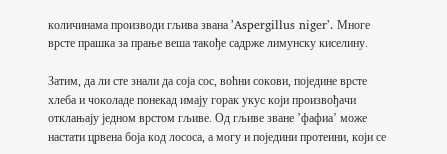количинама производи гљива звана ʼAspergillus nigerʼ. Многе врсте прашка за прање веша такође садрже лимунску киселину.

Затим, да ли сте знали да соја сос, воћни сокови, поједине врсте хлеба и чоколаде понекад имају горак укус који произвођачи отклањају једном врстом гљиве. Од гљиве зване ʼфафиаʼ може настати црвена боја код лососа, а могу и поједини протеини, који се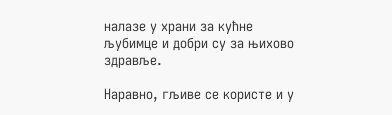налазе у храни за кућне љубимце и добри су за њихово здравље.

Наравно, гљиве се користе и у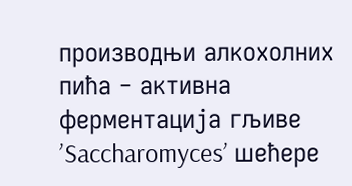производњи алкохолних пића ‒ активна ферментација гљиве ʼSaccharomycesʼ шећере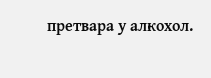претвара у алкохол.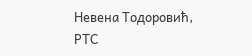Невена Тодоровић, РТС